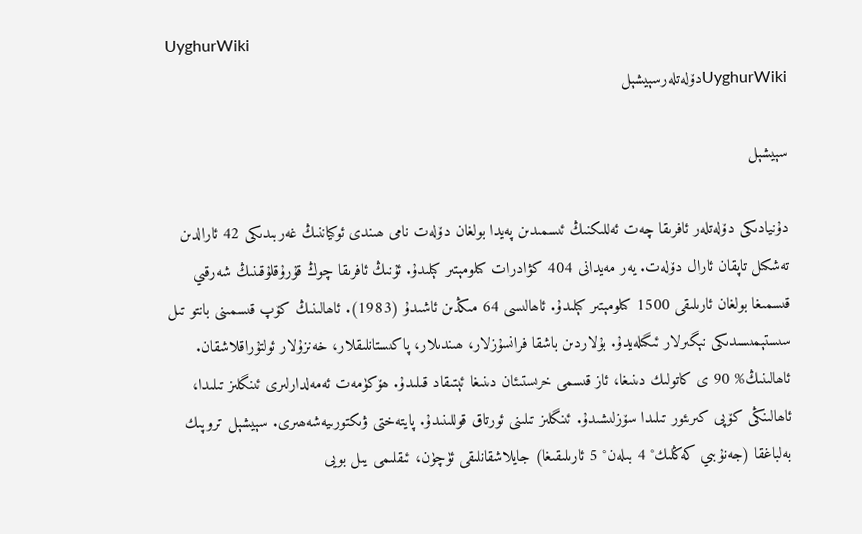UyghurWiki
UyghurWikiدۆلەتلەرسېيشېل

سېيشېل

دۇنيادىكى دۆلەتلەر ئافرىقا چەت ئەللىكنىڭ ئىسمىدىن پەيدا بولغان دۆلەت نامى ھىندى ئوكياننىڭ غەربىدىكى 42 ئارالدىن تەشكىل تاپقان ئارال دۆلەت. يەر مەيدانى 404 كۋادرات كىلومېتىر كېلىدۇ. ئۇنىڭ ئافرىقا چوڭ قۇرۇقلۇقىنىڭ شەرقىي قىسمىغا بولغان ئارىلىقى 1500 كىلومېتىر كېلىدۇ. ئاھالىسى 64 مىڭدىن ئاشىدۇ (1983). ئاھالىنىڭ كۆپ قىسمىنى بانتو تىل سىستېمىسىدىكى نېگىرلار ئىگىلەيدۇ. بۇلاردىن باشقا فرانسۇزلار، ھىندىلار، پاكىستانلىقلار، خەنزۇلار ئولتۇراقلاشقان. ئاھالىنىڭ% 90 ى كاتولىك دىنىغا، ئاز قىسمى خرىستىئان دىنىغا ئېتىقاد قىلىدۇ. ھۆكۈمەت ئەمەلدارلىرى ئىنگلىز تىلىدا، ئاھالىنڭى كۆپى كىرىئور تىلىدا سۆزلىشىدۇ. ئىنگلىز تىلىنى ئورتاق قوللىنىدۇ. پايتەختى ۋىكتورىيەشەھىرى. سېيشېل تروپىك بەلباغقا (جەنۇبىي كەڭلىك° 4 بىلەن° 5 ئارىلىقىغا) جايلاشقانلىقى ئۈچۈن، ئىقلىمى يىل بويى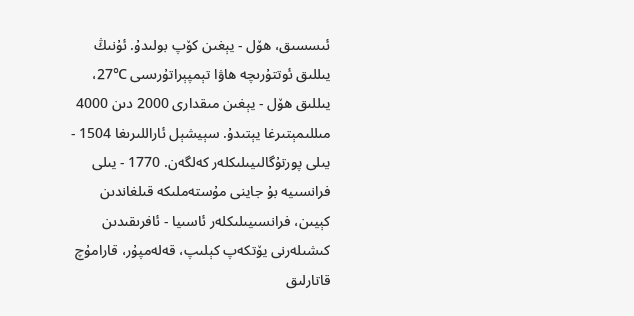ئىسسىق، ھۆل - يېغىن كۆپ بولىدۇ. ئۇنىڭ يىللىق ئوتتۇرىچە ھاۋا تېمپېراتۇرىسى ℃27، يىللىق ھۆل - يېغىن مىقدارى 2000 دىن 4000 مىللىمېتىرغا يېتىدۇ. سېيشېل ئاراللىرىغا 1504 - يىلى پورتۇگالىيىلىكلەر كەلگەن. 1770 - يىلى فرانسىيە بۇ جاينى مۇستەملىكە قىلغاندىن كېيىن، فرانسىيىلىكلەر ئاسىيا - ئافرىقىدىن كىشىلەرنى يۆتكەپ كېلىپ، قەلەمپۇر، قارامۇچ قاتارلىق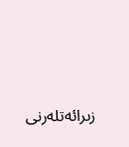زىرائەتلەرنى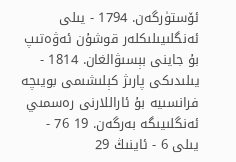ئۆستۈرگەن. 1794 - يىلى ئەنگلىيىلىكلەر قوشۇن ئەۋەتىپ بۇ جاينى بېسىۋالغان. 1814 - يىلىدىكى پارىژ كېلىشىمى بويىچە فرانسىيە بۇ ئاراللارنى رەسمىي ئەنگلىيىگە بەرگەن. 19 76 - يىلى 6 - ئاينىڭ 29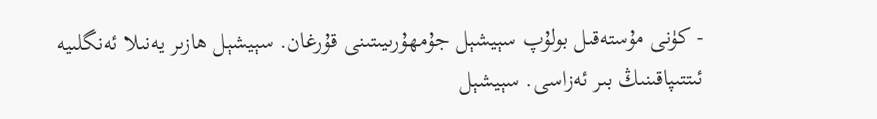- كۈنى مۇستەقىل بولۇپ سېيشېل جۇمھۇرىيىتىنى قۇرغان. سېيشېل ھازىر يەنىلا ئەنگلىيە ئىتتىپاقىنىڭ بىر ئەزاسى. سېيشېل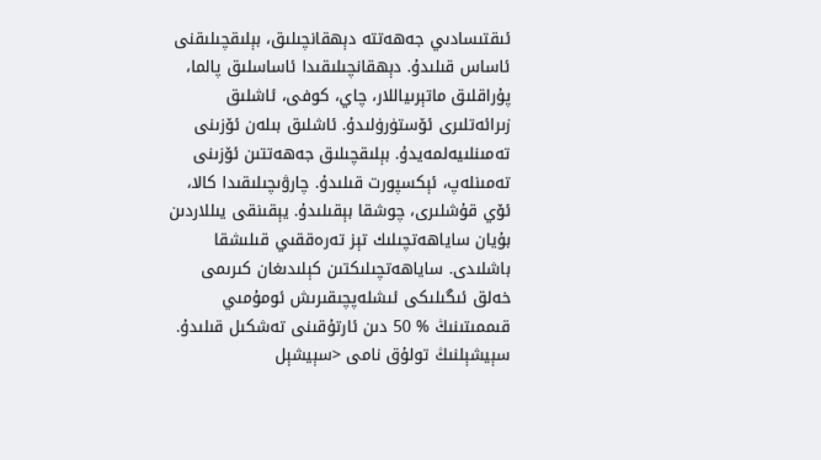ئىقتىسادىي جەھەتتە دېھقانچىلىق، بېلىقچىلىقنى ئاساس قىلىدۇ. دېھقانچىلىقىدا ئاساسلىق پالما، پۇراقلىق ماتېرىياللار، چاي، كوفى، ئاشلىق زىرائەتلىرى ئۆستۈرۈلىدۇ. ئاشلىق بىلەن ئۆزىنى تەمىنلىيەلمەيدۇ. بېلىقچىلىق جەھەتتىن ئۆزىنى تەمىنلەپ، ئېكسپورت قىلىدۇ. چارۋىچىلىقىدا كالا، ئۆي قۇشلىرى، چوشقا بېقىلىدۇ. يېقىنقى يىللاردىن بۇيان ساياھەتچىلىك تېز تەرەققىي قىلىشقا باشلىدى. ساياھەتچىلىكتىن كېلىدىغان كىرىمى خەلق ئىگىلىكى ئىشلەپچىقىرىش ئومۇمىي قىممىتىنىڭ % 50 دىن ئارتۇقىنى تەشكىل قىلىدۇ. سېيشېلنىڭ تولۇق نامى <سېيشېل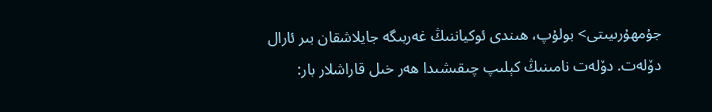جۇمھۇرىيىتى> بولۇپ، ھىندى ئوكياننىڭ غەربىگە جايلاشقان بىر ئارال دۆلەت. دۆلەت نامىنىڭ كېلىپ چىقىشىدا ھەر خىل قاراشلار بار: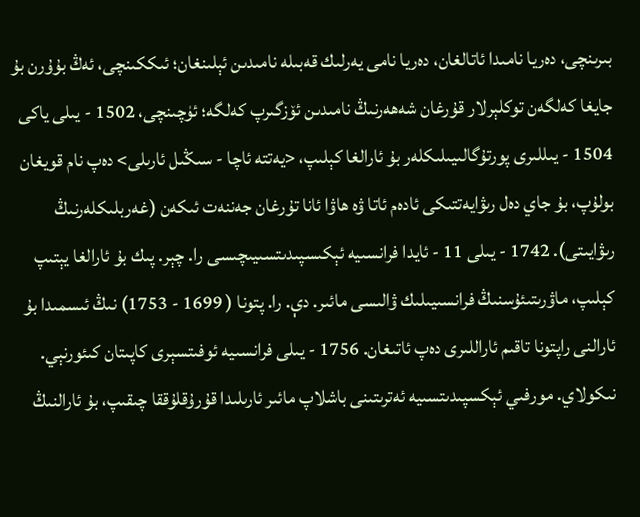بىرىنچى، دەريا نامىدا ئاتالغان، دەريا نامى يەرلىك قەبىلە نامىدىن ئېلىنغان؛ ئىككىنچى، ئەڭ بۇۇرن بۇ جايغا كەلگەن توكلېرلار قۇرغان شەھەرنىڭ نامىدىن ئۆزگىرپ كەلگە؛ ئۈچىنچى، 1502 - يىلى ياكى 1504 - يىللىرى پورتۇگالىيىلىكلەر بۇ ئارالغا كېلىپ، <يەتتە ئاچا - سىڭىل ئارىلى> دەپ نام قويغان بولۇپ، بۇ جاي دەل رىۋايەتتىكى ئادەم ئاتا ۋە ھاۋا ئانا تۇرغان جەننەت ئىكەن (غەربلىكلەرنىڭ رىۋايىتى). 1742 - يىلى 11 - ئايدا فرانسىيە ئېكىسپىدىتسىيىچىسى را. چېر. پىك بۇ ئارالغا يېتىپ كېلىپ، ماۋرىتىئۇسنىڭ فرانسىيىلىك ۋالىسى مائىر. دې. را. پتونا ( 1699 - 1753) نىڭ ئىسمىدا بۇ ئارالنى راپتونا تاقىم ئاراللىرى دەپ ئاتىغان. 1756 - يىلى فرانسىيە ئوفىتسېرى كاپىتان كىئورنېي. نىكولاي. مورفىي ئېكسپىدىتسىيە ئەترىتىنى باشلاپ مائىر ئارىلىدا قۇرۇقلۇققا چىقىپ، بۇ ئارالنىڭ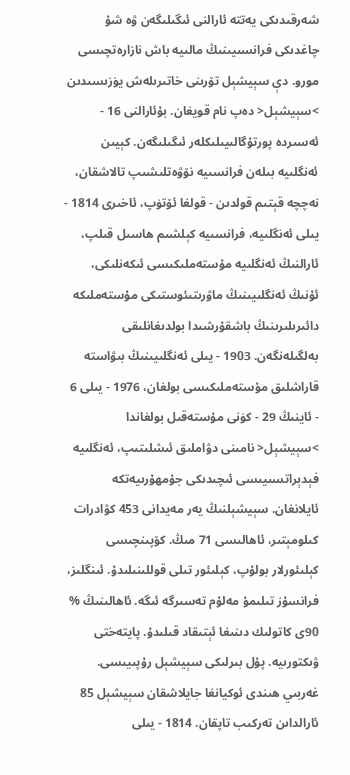شەرقىدىكى يەتتە ئارالنى ئىگىلىگەن ۋە شۇ چاغدىكى فرانسىيىنىڭ مالىيە باش نازارەتچىسى مورو. دې سېيشېل تۆرىنى خاتىرىلەش يۈزىسىدىن >سېيشېل< دەپ نام قويغان. بۇئارالنى 16 - ئەسىردە پورتۇگالىيىلىكلەر ئىگىلىگەن. كېيىن ئەنگلىيە بىلەن فرانسىيە نۆۋەتلىشىپ تالاشقان، نەچچە قېتىم قولدىن - قولغا ئۆتۈپ، ئاخىرى 1814 - يىلى ئەنگلىيە، فرانسىيە كېلشىم ھاسىل قىلپ، ئارالنىڭ ئەنگلىيە مۇستەملىكىسى ئىكەنلىكى، ئۇنىڭ ئەنگلىيىنىڭ ماۋرىتىئوستىكى مۇستەملىكە دائىرىلىرىنىڭ باشقۇرشىدا بولدىغانلىقى بەلگىلەنگەن. 1903 - يىلى ئەنگلىيىنىڭ بىۋاستە قاراشلىق مۇستەملىكىسى بولغان، 1976 - يىلى 6 - ئاينىڭ 29 - كۈنى مۇستەقىل بولغاندا >سېيشېل< نامىنى دۋاملىق ئىشلىتىپ، ئەنگلىيە فېدېراتسىيىسى ئىچىدىكى جۇمھۇرىيەتكە ئايلانغان. سېيشېلنىڭ يەر مەيدانى 453 كۋادرات كىلومېتىر، ئاھالىسى 71 مىڭ. كۆپىنچىسى كېلىئورلار بولۇپ، كېلىئور تىلى قوللىنىلىدۇ. ئىنگلىز، فرانسۇز تىلىمۇ مەلۇم تەسىرگە ئىگە. ئاھالىنىڭ % 90ى كاتولىك دىنىغا ئېتىقاد قىلىدۇ. پايتەختى ۋىكتورىيە. پۇل بىرلىكى سېيشېل رۇپىيىسى. غەربىي ھىندى ئوكيانغا جايلاشقان سېيشېل 85 ئارالداىن تەركىب تاپقان. 1814 - يىلى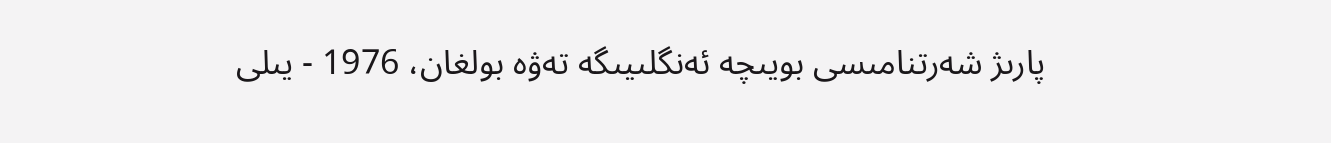پارىژ شەرتنامىسى بويىچە ئەنگلىيىگە تەۋە بولغان، 1976 - يىلى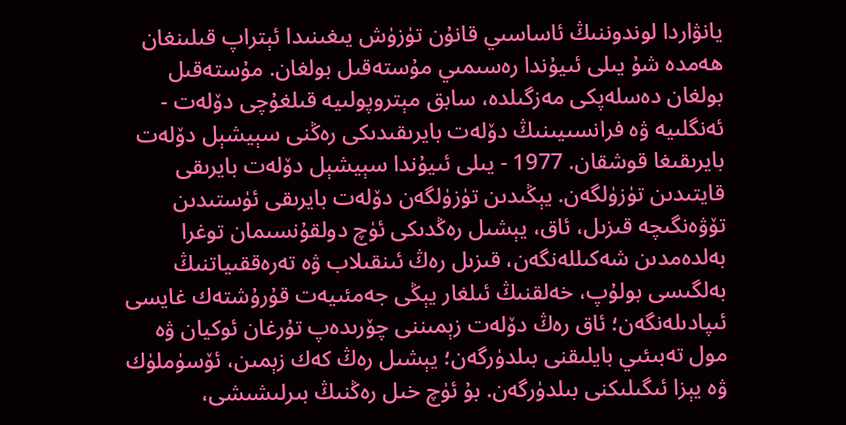يانۋاردا لوندوننىڭ ئاساسىي قانۇن تۈزۈش يىغىنىدا ئېتراپ قىلىنغان ھەمدە شۇ يىلى ئىيۇندا رەسىمىي مۇستەقىل بولغان. مۇستەقىل بولغان دەسلەپكى مەزگىلدە، سابق مېتروپولىيە قىلغۇچى دۆلەت - ئەنگلىيە ۋە فرانسىيىنىڭ دۆلەت بايرىقىدىكى رەڭنى سېيشېل دۆلەت بايرىقىغا قوشقان. 1977 - يىلى ئىيۇندا سېيشېل دۆلەت بايرىقى قايتىدىن تۈزۈلگەن. يېڭىدىن تۈزۈلگەن دۆلەت بايرىقى ئۈستىدىن تۆۋەنگىچە قىزىل، ئاق، يېشىل رەڭدىكى ئۈچ دولقۇنسىمان توغرا بەلدەمدىن شەكىللەنگەن، قىزىل رەڭ ئىنقىلاب ۋە تەرەققىياتنىڭ بەلگىسى بولۇپ، خەلقنىڭ ئىلغار يېڭى جەمئىيەت قۇرۇشتەك غايسى ئىپادىلەنگەن؛ ئاق رەڭ دۆلەت زېمىننى چۆرىدەپ تۇرغان ئوكيان ۋە مول تەبىئىي بايلىقنى بىلدۈرگەن؛ يېشىل رەڭ كەك زېمىن، ئۆسۈملۈك ۋە يېزا ئىگىلىكنى بىلدۈرگەن. بۇ ئۈچ خىل رەڭنىڭ بىرلىشىشى،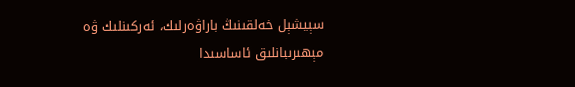سېيشېل خەلقىنىڭ باراۋەرلىك، ئەركىنلىك ۋە مېھىرىبانلىق ئاساسىدا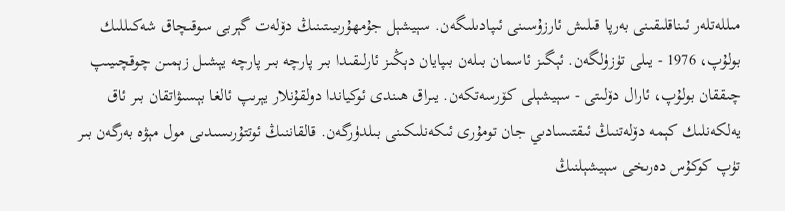مىللەتلەر ئىناقلىقىنى بەرپا قىلىش ئارزۇسىنى ئىپادىلىگەن. سېيشېل جۇمھۇرىيىتىنىڭ دۆلەت گېربى سوقىچاق شەكىللىك بولۇپ، 1976 - يىلى تۈزۈلگەن. ئېگىز ئاسمان بىلەن بىپايان دېڭىز ئارلىقىدا بىر پارچە بىر پارچە يېشىل زېمىن چوقچىيىپ چىققان بولۇپ، ئارال دۆلىتى - سېيشېلى كۆرسەتكەن. يىراق ھىندى ئوكياندا دولقۇنلار يېرىپ ئالغا بېسىۋاتقان بىر ئاق يەلكەنلىك كېمە دۆلەتنىڭ ئىقتىسادىي جان تومۇرى ئىكەنلىكىنى بىلدۈرگەن. قالقاننىڭ ئوتتۇرىسىدىى مول مېۋە بەرگەن بىر تۈپ كوكۇس دەرىخى سېيشېلنىڭ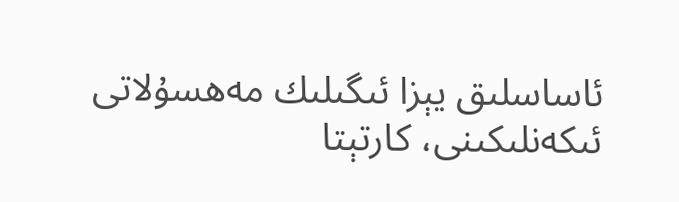ئاساسلىق يېزا ئىگىلىك مەھسۇلاتى ئىكەنلىكىنى، كارتېتا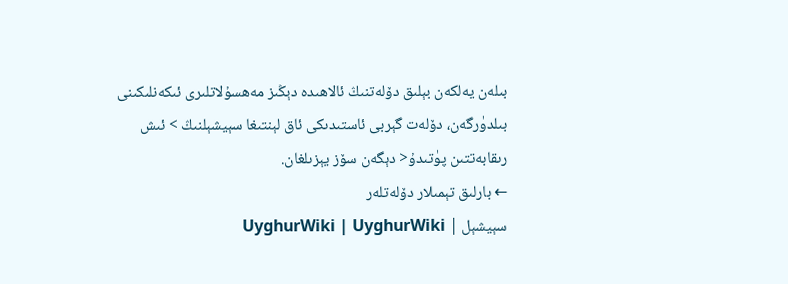بىلەن يەلكەن بېلىق دۆلەتنىڭ ئالاھىدە دېڭىز مەھسۇلاتلىرى ئىكەنلىكىنى بىلدۈرگەن، دۆلەت گېربى ئاستىدىكى ئاق لېنتىغا سېيشېلنىڭ > ئىش رىقابەتتىن پۈتىدۇ< دېگەن سۆز يېزىلغان.
← بارلىق تېمىلار دۆلەتلەر
سېيشېل | UyghurWiki | UyghurWiki